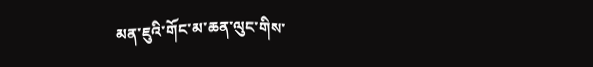མན་ཇུའི་གོང་མ་ཆན་ལུང་གིས་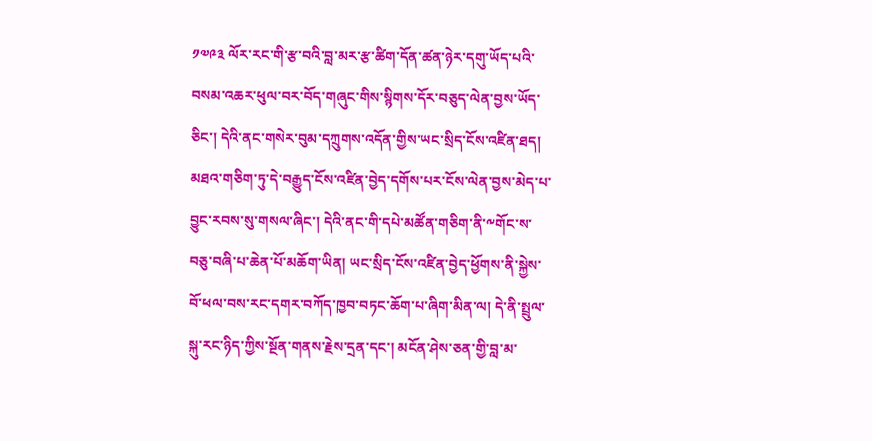༡༧༩༣ ལོར་རང་གི་རྩ་བའི་བླ་མར་རྩ་ཚིག་དོན་ཚན་ཉེར་དགུ་ཡོད་པའི་བསམ་འཆར་ཕུལ་བར་བོད་གཞུང་གིས་སྙིགས་དོར་བཅུད་ལེན་བྱས་ཡོད་ཅིང་། དེའི་ནང་གསེར་བུམ་དཀྲུགས་འདོན་གྱིས་ཡང་སྲིད་ངོས་འཛིན་ཐད། མཐའ་གཅིག་ཏུ་དེ་བརྒྱུད་ངོས་འཛིན་བྱེད་དགོས་པར་ངོས་ལེན་བྱས་མེད་པ་བྱུང་རབས་སུ་གསལ་ཞིང་། དེའི་ནང་གི་དཔེ་མཚོན་གཅིག་ནི་༸གོང་ས་བཅུ་བཞི་པ་ཆེན་པོ་མཆོག་ཡིན། ཡང་སྲིད་ངོས་འཛིན་བྱེད་ཕྱོགས་ནི་སྐྱེས་བོ་ཕལ་བས་རང་དགར་བཀོད་ཁྱབ་བཏང་ཆོག་པ་ཞིག་མིན་ལ། དེ་ནི་སྤྲུལ་སྐུ་རང་ཉིད་ཀྱིས་སྔོན་གནས་རྗེས་དྲན་དང་། མངོན་ཤེས་ཅན་གྱི་བླ་མ་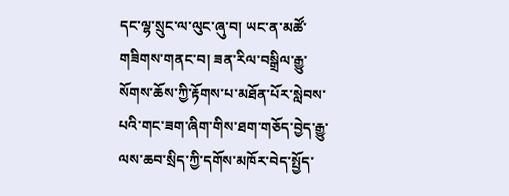དང་ལྷ་སྲུང་ལ་ལུང་ཞུ་བ། ཡང་ན་མཚོ་གཟིགས་གནང་བ། ཟན་རིལ་བསྒྲིལ་རྒྱུ་སོགས་ཆོས་ཀྱི་རྟོགས་པ་མཐོན་པོར་སླེབས་པའི་གང་ཟག་ཞིག་གིས་ཐག་གཅོད་བྱེད་རྒྱུ་ལས་ཆབ་སྲིད་ཀྱི་དགོས་མཁོར་བེད་སྤྱོད་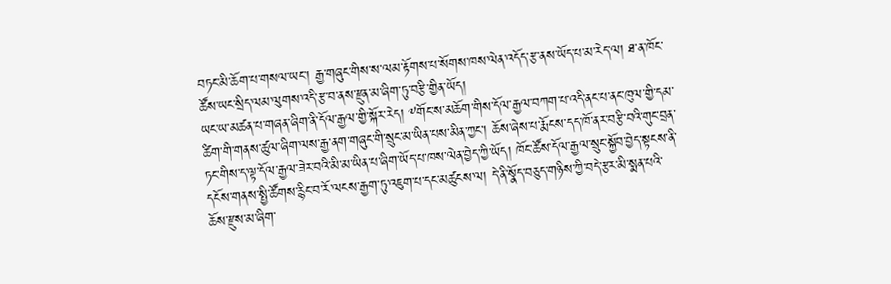བཏང་མི་ཆོག་པ་གསལ་ཡང་། རྒྱ་གཞུང་གིས་ས་ལམ་རྟོགས་པ་སོགས་ཁས་ལེན་འདོད་རྩ་ནས་ཡོད་པ་མ་རེད་ལ། ཐ་ན་ཁོང་ཚོས་ཡང་སྲིད་ལམ་ལུགས་འདི་རྩ་བ་ནས་རྫུན་མ་ཞིག་ཏུ་བརྩི་གྱིན་ཡོད།
ཡང་ཡ་མཚན་པ་གཞན་ཞིག་ནི་དོལ་རྒྱལ་གྱི་སྐོར་རེད། ༸གོང་ས་མཆོག་གིས་དོལ་རྒྱལ་བཀག་པ་འདི་ནང་པ་ནང་ཁུལ་གྱི་དམ་ཚིག་གི་གནས་ཚུལ་ཞིག་ལས་རྒྱ་ནག་གཞུང་གི་སྲུང་མ་ཡིན་པས་མིན་ཀྱང་། ཆོས་ཞེས་པ་རྨོངས་དད་ཁོ་ནར་བརྩི་བའི་གུང་བྲན་ཏང་གིས་ད་ལྟ་དོལ་རྒྱལ་ཟེར་བའི་མི་མ་ཡིན་པ་ཞིག་ཡོད་པ་ཁས་ལེན་བྱེད་ཀྱི་ཡོད། ཁོང་ཚོས་དོལ་རྒྱལ་སྲུང་སྐྱོབ་བྱེད་སྟངས་ནི་དངོས་གནས་སྤྱི་ཚོགས་རྙིང་བ་རོ་ལངས་རྒྱག་ཏུ་འཇུག་པ་དང་མཚུངས་ལ། དེ་ནི་སྣོད་བཅུད་གཉིས་ཀྱི་བདེ་རྩར་མི་སྨན་པའི་ཆོས་རྫུས་མ་ཞིག་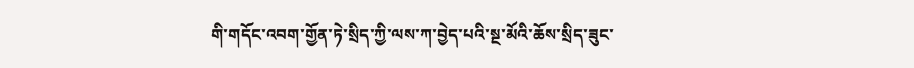གི་གདོང་འབག་གྱོན་ཏེ་སྲིད་ཀྱི་ལས་ཀ་བྱེད་པའི་སྔ་མོའི་ཆོས་སྲིད་ཟུང་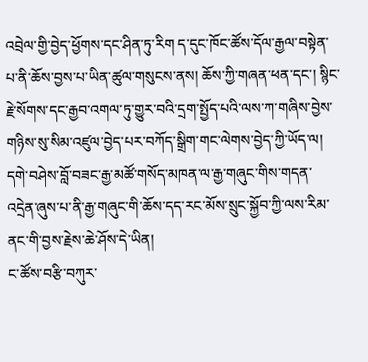འབྲེལ་གྱི་བྱེད་ཕྱོགས་དང་ཤིན་ཏུ་རིག ད་དུང་ཁོང་ཚོས་དོལ་རྒྱལ་བསྟེན་པ་ནི་ཆོས་བྱས་པ་ཡིན་ཚུལ་གསུངས་ནས། ཆོས་ཀྱི་གཞན་ཕན་དང་། སྙིང་རྗེ་སོགས་དང་རྒྱབ་འགལ་ཏུ་གྱུར་བའི་དྲག་སྤྱོད་པའི་ལས་ཀ་གཞིས་བྱེས་གཉིས་སུ་སིམ་འཛུལ་བྱེད་པར་བཀོད་སྒྲིག་གང་ལེགས་བྱེད་ཀྱི་ཡོད་ལ། དགེ་བཤེས་བློ་བཟང་རྒྱ་མཚོ་གསོད་མཁན་ལ་རྒྱ་གཞུང་གིས་གདན་འདྲེན་ཞུས་པ་ནི་རྒྱ་གཞུང་གི་ཆོས་དད་རང་མོས་སྲུང་སྐྱོབ་ཀྱི་ལས་རིམ་ནང་གི་བྱས་རྗེས་ཆེ་ཤོས་དེ་ཡིན།
ང་ཚོས་བརྩི་བཀུར་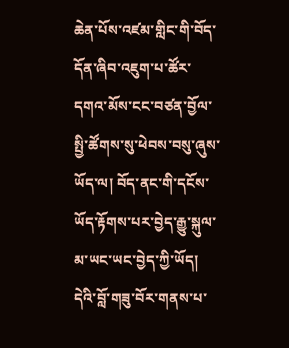ཆེན་པོས་འཛམ་གླིང་གི་བོད་དོན་ཞིབ་འཇུག་པ་ཚོར་དགའ་མོས་ངང་བཙན་བྱོལ་སྤྱི་ཚོགས་སུ་ཕེབས་བསུ་ཞུས་ཡོད་ལ། བོད་ནང་གི་དངོས་ཡོད་རྟོགས་པར་བྱེད་རྒྱུ་སྐུལ་མ་ཡང་ཡང་བྱེད་ཀྱི་ཡོད། དེའི་བློ་གཟུ་བོར་གནས་པ་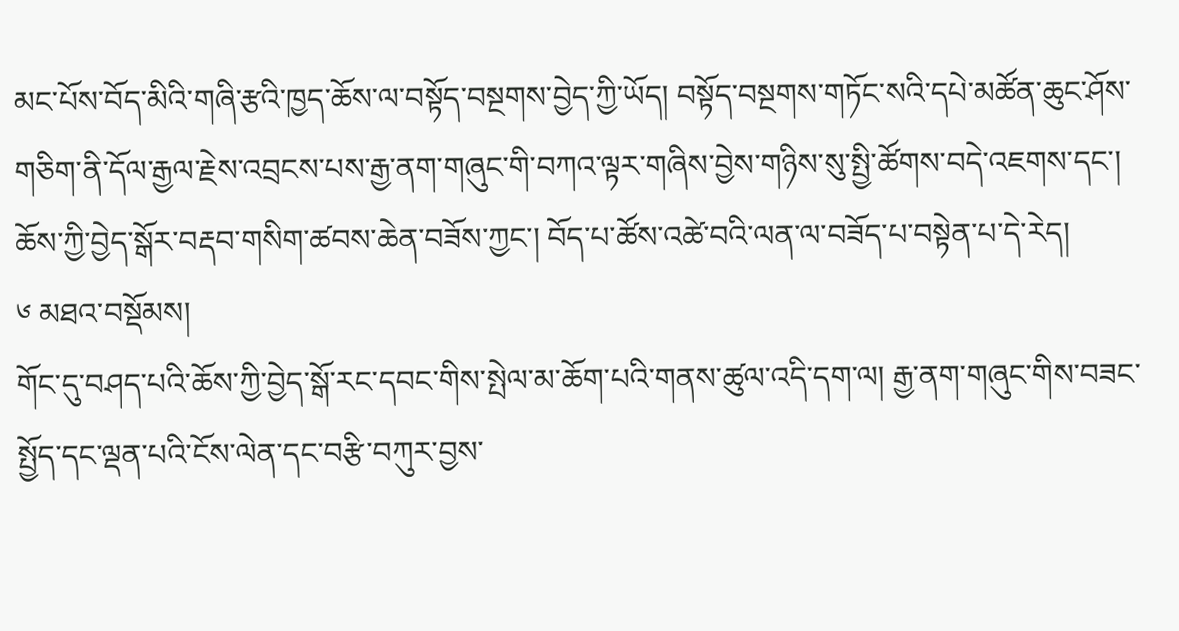མང་པོས་བོད་མིའི་གཞི་རྩའི་ཁྱད་ཆོས་ལ་བསྟོད་བསྔགས་བྱེད་ཀྱི་ཡོད། བསྟོད་བསྔགས་གཏོང་སའི་དཔེ་མཚོན་ཆུང་ཤོས་གཅིག་ནི་དོལ་རྒྱལ་རྗེས་འབྲངས་པས་རྒྱ་ནག་གཞུང་གི་བཀའ་ལྟར་གཞིས་བྱེས་གཉིས་སུ་སྤྱི་ཚོགས་བདེ་འཇགས་དང་། ཆོས་ཀྱི་བྱེད་སྒོར་བརྡབ་གསིག་ཚབས་ཆེན་བཟོས་ཀྱང་། བོད་པ་ཚོས་འཚེ་བའི་ལན་ལ་བཟོད་པ་བསྟེན་པ་དེ་རེད།
༦ མཐའ་བསྡོམས།
གོང་དུ་བཤད་པའི་ཆོས་ཀྱི་བྱེད་སྒོ་རང་དབང་གིས་སྤེལ་མ་ཆོག་པའི་གནས་ཚུལ་འདི་དག་ལ། རྒྱ་ནག་གཞུང་གིས་བཟང་སྤྱོད་དང་ལྡན་པའི་ངོས་ལེན་དང་བརྩི་བཀུར་བྱས་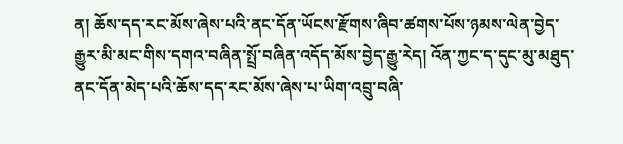ན། ཆོས་དད་རང་མོས་ཞེས་པའི་ནང་དོན་ཡོངས་རྫོགས་ཞིབ་ཚགས་པོས་ཉམས་ལེན་བྱེད་རྒྱུར་མི་མང་གིས་དགའ་བཞིན་སྤྲོ་བཞིན་འདོད་མོས་བྱེད་རྒྱུ་རེད། འོན་ཀྱང་ད་དུང་མུ་མཐུད་ནང་དོན་མེད་པའི་ཆོས་དད་རང་མོས་ཞེས་པ་ཡིག་འབྲུ་བཞི་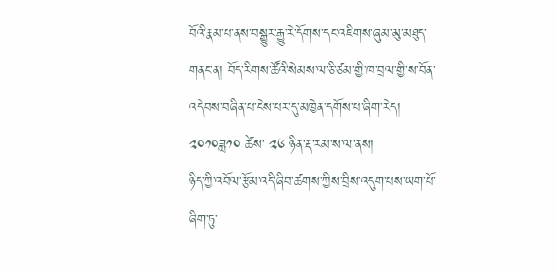བོའི་རྣམ་པ་ནས་བསྒྱུར་རྒྱུ་རེ་དོགས་དང་འཇིགས་ཞུམ་མུ་མཐུད་གནང་ན། བོད་རིགས་ཚོའི་སེམས་ལ་ཅི་ཙམ་གྱི་ཁ་བྲལ་གྱི་ས་བོན་འདེབས་བཞིན་པ་ངེས་པར་དུ་མཁྱེན་དགོས་པ་ཞིག་རེད།
༢༠༡༠ཟླ༡༠ ཚེས་ ༢༦ ཉིན་རྡ་རམ་ས་ལ་ནས།
ཉིད་ཀྱི་འབོལ་རྩོམ་འདི་ཞིབ་ཚགས་ཀྱིས་བྲིས་འདུག་པས་ཡག་པོ་ཞིག་ཏུ་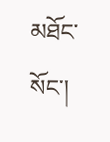མཐོང་སོང་།